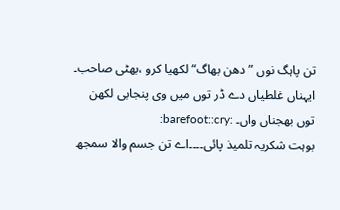تن پاہگ نوں ”دھن بھاگ“ لکھیا کرو ،بھٹی صاحب۔
ایہناں غلطیاں دے ڈر توں میں وی پنجابی لکھن توں بھجناں واں۔ :barefoot::cry:
بوہت شکریہ تلمیذ پائی۔۔۔۔اے تن جسم والا سمجھ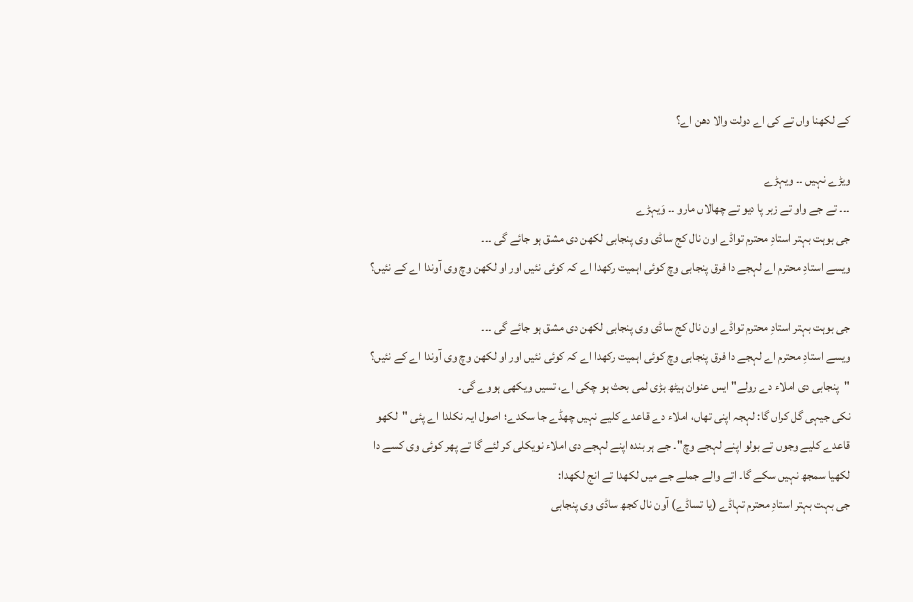کے لکھنا واں تے کی اے دولت والا دھن اے؟

ویڑے نہیں ۔۔ ویہڑے
۔۔۔ تے جے واو تے زبر پا دیو تے چھالاں مارو ۔۔ وَیہڑے
جی بوہت بہتر استادِ محترم تواڈے اون نال کج ساڈی وی پنجابی لکھن دی مشق ہو جائے گی ۔۔۔
ویسے استادِ محترم اے لہجے دا فرق پنجابی وچ کوئی اہمیت رکھدا اے کہ کوئی نئیں اور او لکھن وچ وی آوندا اے کے نئیں؟

جی بوہت بہتر استادِ محترم تواڈے اون نال کج ساڈی وی پنجابی لکھن دی مشق ہو جائے گی ۔۔۔
ویسے استادِ محترم اے لہجے دا فرق پنجابی وچ کوئی اہمیت رکھدا اے کہ کوئی نئیں اور او لکھن وچ وی آوندا اے کے نئیں؟
"پنجابی دی املاء دے رولے" ایس عنوان ہیٹھ بڑی لمی بحث ہو چکی اے، تسیں ویکھی ہووے گی۔
نکی جیہی گل کراں گا: لہجہ اپنی تھاں، املاء دے قاعدے کلیے نہیں چھڈے جا سکدے؛ اصول ایہ نکلدا اے پئی "لکھو قاعدے کلیے وجوں تے بولو اپنے لہجے وچ"۔ جے ہر بندہ اپنے لہجے دی املاء نویکلی کر لئے گا تے پھر کوئی وی کسے دا لکھیا سمجھ نہیں سکے گا۔ اتے والے جملے جے میں لکھدا تے انج لکھدا:
جی بہت بہتر استادِ محترم تہاڈے (یا تساڈے) آون نال کجھ ساڈی وی پنجابی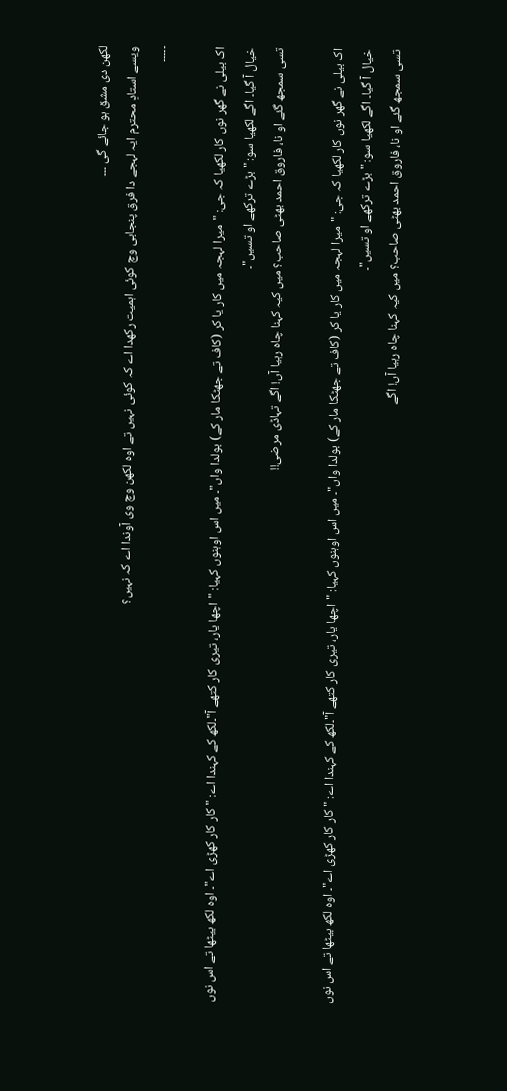لکھن دی مشق ہو جائے گی ۔۔۔
ویسے استادِ محترم ایہ لہجے دا فرق پنجابی وچ کوئی اہمیت رکھدا اے کہ کوئی نہیں تے اوہ لکھن وچ وی آوندا اے کہ نہیں؟
۔۔۔۔۔

اک بیلی نے گھر نوں کار لکھیا کہ جی: "میرا لہجہ میں کار یا کر (کاف تے جھٹکا مار کے) بولدا واں"۔ میں اس اوہنوں کہیا: "اچھا یار، تیری کار کتھے آ"۔لکھ کے کہندا اے: "کار کار کھڑی اے"۔ اوہ لکھ بیٹھا تے اس نوں خیال آ گیا۔ اگے لکھیا سو: "بڑے ترکھے او تسیں"۔
تسی سمجھ گئے او نا، فاروق احمد بھٹی صاحب؟ میں کیہ کہنا چاہ رہیا آں! اگے تہاڈی مرضی!!

اک بیلی نے گھر نوں کار لکھیا کہ جی: "میرا لہجہ میں کار یا کر (کاف تے جھٹکا مار کے) بولدا واں"۔ میں اس اوہنوں کہیا: "اچھا یار، تیری کار کتھے آ"۔لکھ کے کہندا اے: "کار کار کھڑی اے"۔ اوہ لکھ بیٹھا تے اس نوں خیال آ گیا۔ اگے لکھیا سو: "بڑے ترکھے او تسیں"۔
تسی سمجھ گئے او نا، فاروق احمد بھٹی صاحب؟ میں کیہ کہنا چاہ رہیا آں! اگے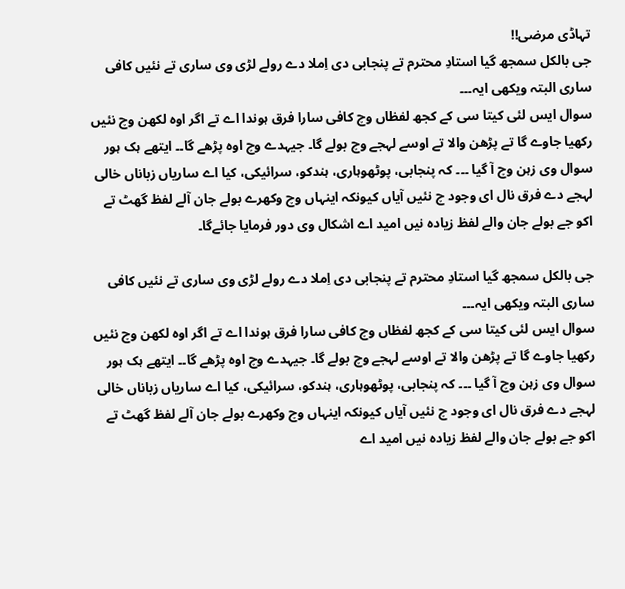تہاڈی مرضی!!
جی بالکل سمجھ گیا استادِ محترم تے پنجابی دی اِملا دے رولے لڑی وی ساری تے نئیں کافی ساری البتہ ویکھی ایہ۔۔۔
سوال ایس لئی کیتا سی کے کجھ لفظاں وچ کافی سارا فرق ہوندا اے تے اگر اوہ لکھن وچ نئیں رکھیا جاوے گا تے پڑھن والا تے اوسے لہجے وچ بولے گا۔ جیہدے وچ اوہ پڑھے گا۔۔ ایتھے ہک ہور سوال وی زہن وچ آ گیا ۔۔۔ کہ پنجابی، پوٹھوہاری، ہندکو، سرائیکی، کیا اے ساریاں زباناں خالی لہجے دے فرق نال ای وجود چ نئیں آیاں کیونکہ اینہاں وچ وکھرے بولے جان آلے لفظ گھٹ تے اکو جے بولے جان والے لفظ زیادہ نیں امید اے اشکال وی دور فرمایا جائےگا۔

جی بالکل سمجھ گیا استادِ محترم تے پنجابی دی اِملا دے رولے لڑی وی ساری تے نئیں کافی ساری البتہ ویکھی ایہ۔۔۔
سوال ایس لئی کیتا سی کے کجھ لفظاں وچ کافی سارا فرق ہوندا اے تے اگر اوہ لکھن وچ نئیں رکھیا جاوے گا تے پڑھن والا تے اوسے لہجے وچ بولے گا۔ جیہدے وچ اوہ پڑھے گا۔۔ ایتھے ہک ہور سوال وی زہن وچ آ گیا ۔۔۔ کہ پنجابی، پوٹھوہاری، ہندکو، سرائیکی، کیا اے ساریاں زباناں خالی لہجے دے فرق نال ای وجود چ نئیں آیاں کیونکہ اینہاں وچ وکھرے بولے جان آلے لفظ گھٹ تے اکو جے بولے جان والے لفظ زیادہ نیں امید اے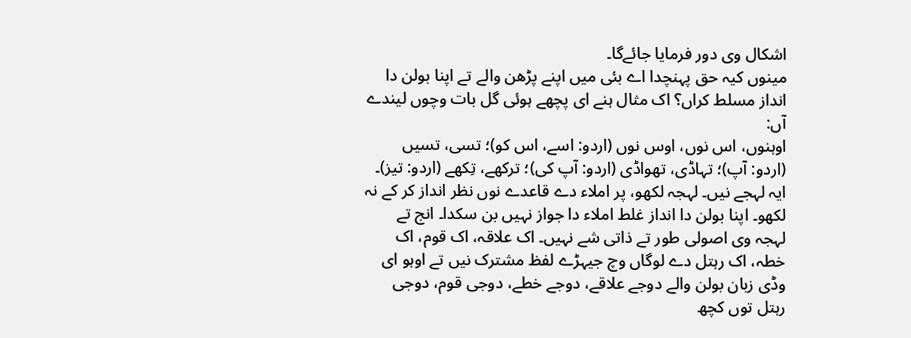اشکال وی دور فرمایا جائےگا۔
مینوں کیہ حق پہنچدا اے بئی میں اپنے پڑھن والے تے اپنا بولن دا انداز مسلط کراں؟ اک مثال ہنے ای پچھے ہوئی گل بات وچوں لیندے آں:
اوہنوں، اس نوں، اوس نوں (اردو: اسے، اس کو)؛ تسی، تسیں (اردو: آپ)؛ تہاڈی، تھواڈی (اردو: آپ کی)؛ ترکھے، تِکھے (اردو: تیز)۔ ایہ لہجے نیں۔ لہجہ لکھو، پر املاء دے قاعدے نوں نظر انداز کر کے نہ لکھو۔ اپنا بولن دا انداز غلط املاء دا جواز نہیں بن سکدا۔ انج تے لہجہ وی اصولی طور تے ذاتی شے نہیں۔ اک علاقہ، اک قوم، اک خطہ، اک رہتل دے لوگاں وچ جیہڑے لفظ مشترک نیں تے اوہو ای وڈی زبان بولن والے دوجے علاقے، دوجے خطے، دوجی قوم، دوجی رہتل توں کچھ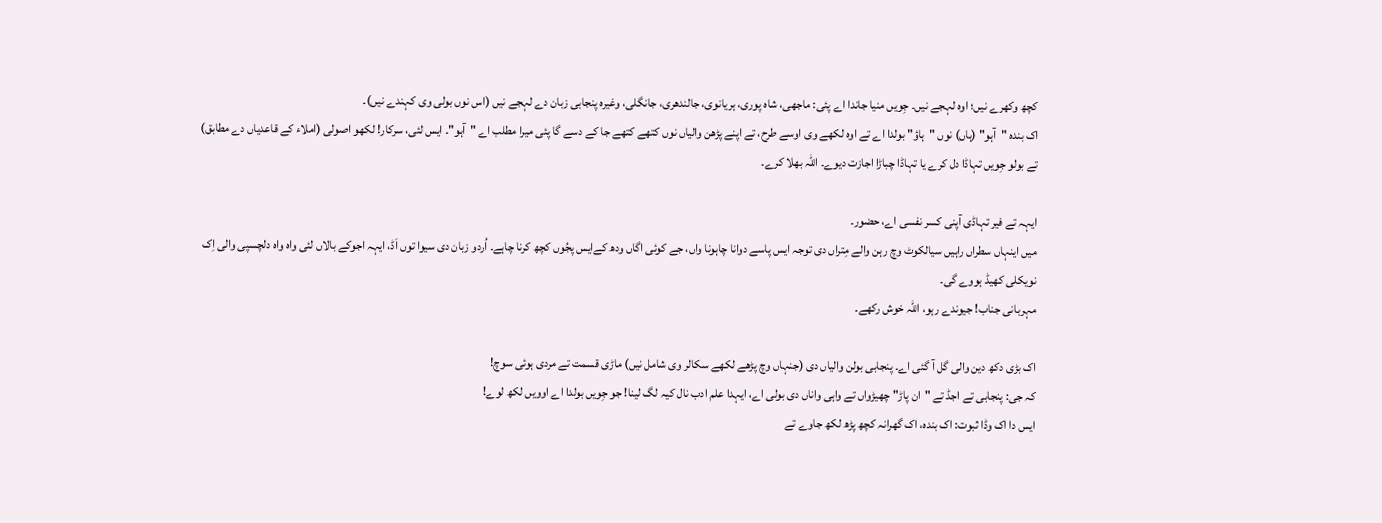کچھ وکھرے نیں؛ اوہ لہجے نیں۔ جِویں منیا جاندا اے پئی: ماجھی، شاہ پوری، ہریانوی، جالندھری، جانگلی، وغیرہ پنجابی زبان دے لہجے نیں (اس نوں بولی وی کہندے نیں)۔
اک بندہ "آہو" (ہاں) نوں "ہاؤ" بولدا اے تے اوہ لکھے وی اوسے طرح، تے اپنے پڑھن والیاں نوں کتھے کتھے جا کے دسے گا پئی میرا مطلب اے "آہو"۔ ایس لئی، سرکار! لکھو اصولی (املاء کے قاعدیاں دے مطابق) تے بولو جِویں تہاڈا دل کرے یا تہاڈا چباڑا اجازت دیوے۔ اللہ بھلا کرے۔

ایہہ تے فیر تہاڈی آپنی کسر نفسی اے، حضور۔
میں اینہاں سطراں راہیں سیالکوٹ وچ رہن والے مِتراں دی توجہ ایس پاسے دوانا چاہونا واں، جے کوئی اگاں ودھ کےایس پجُوں کچھ کرنا چاہے۔ اُردو زبان دی سیوا توں اَڈ، ایہہ اجوکے بالاں لئی واہ واہ دلچسپی والی اِک نویکلی کھیڈ ہووے گی۔
مہربانی جناب! جیوندے رہو، اللہ خوش رکھے۔

اک بڑی دکھ دین والی گل آ گئی اے۔ پنجابی بولن والیاں دی (جنہاں وچ پڑھے لکھے سکالر وی شامل نیں) ماڑی قسمت تے مردی ہوئی سوچ!
کہ جی: پنجابی تے اجڈ تے "ان پاڑ" چھیڑواں تے واہی واناں دی بولی اے، ایہدا علم ادب نال کیہ لگ لینا! جو جِویں بولدا اے اوویں لکھ لوے!
ایس دا اک وڈا ثبوت: اک بندہ، اک گھرانہ کچھ پڑھ لکھ جاوے تے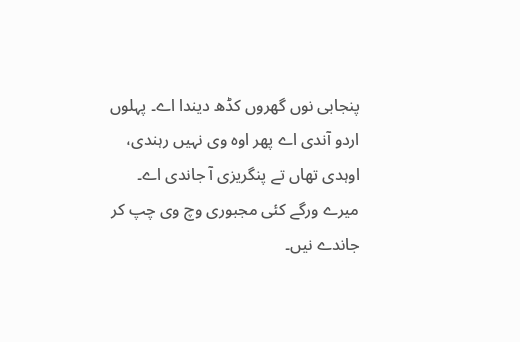پنجابی نوں گھروں کڈھ دیندا اے۔ پہلوں اردو آندی اے پھر اوہ وی نہیں رہندی، اوہدی تھاں تے پنگریزی آ جاندی اے۔ میرے ورگے کئی مجبوری وچ وی چپ کر جاندے نیں۔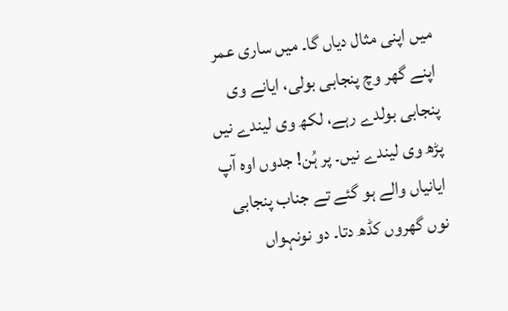میں اپنی مثال دیاں گا۔ میں ساری عمر اپنے گھر وچ پنجابی بولی، ایانے وی پنجابی بولدے رہے، لکھ وی لیندے نیں پڑھ وی لیندے نیں۔ پر ہُن! جدوں اوہ آپ ایانیاں والے ہو گئے تے جناب پنجابی نوں گھروں کڈھ دتا۔ دو نونہواں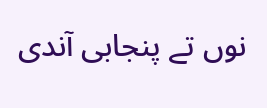نوں تے پنجابی آندی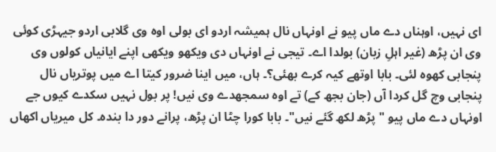ای نہیں، اوہناں دے ماں پیو نے اونہاں نال ہمیشہ اردو ای بولی اوہ وی گلابی اردو جیہڑی کوئی وی ان پڑھ (غیر اہلِ زبان) بولدا اے۔ تیجی نے اونہاں دی ویکھو ویکھی اپنے ایانیاں کولوں وی پنجابی کھوہ لئی۔ بابا اوتھے کیہ کرے بھئی؟۔ ہاں، میں اینا ضرور کیتا اے میں پوتریاں نال پنجابی وچ گل کردا آں (جان بجھ کے) تے اوہ سمجھدے وی نیں! پر بول نہیں سکدے کیوں جے اونہاں دے ماں پیو "پڑھ لکھ گئے نیں"۔ بابا کورا چٹا ان پڑھ، پرانے دور دا بندہ۔ کل میریاں اکھاں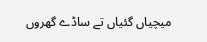میچیاں گئیاں تے ساڈے گھروں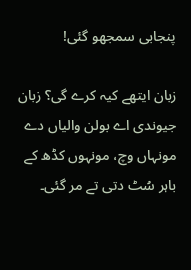پنجابی سمجھو گئی!

زبان ایتھے کیہ کرے گی؟ زبان جیوندی اے بولن والیاں دے مونہاں وچ، مونہوں کڈھ کے باہر سُٹ دتی تے مر گئی۔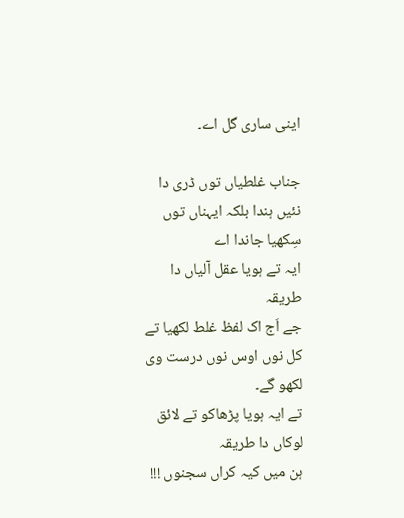اینی ساری گل اے۔

جناب غلطیاں توں ڈری دا نئیں ہندا بلکہ ایہناں توں سِکھیا جاندا اے
ایہ تے ہویا عقل آلیاں دا طریقہ
جے اَج اک لفظ غلط لکھیا تے کل نوں اوس نوں درست وی لکھو گے۔
تے ایہ ہویا پڑھاکو تے لائق لوکاں دا طریقہ
ہن میں کیہ کراں سجنوں !!!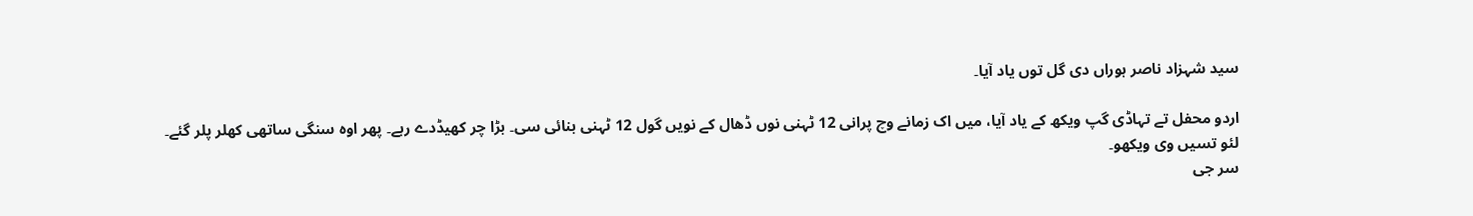سید شہزاد ناصر ہوراں دی گل توں یاد آیا۔

اردو محفل تے تہاڈی گپ ویکھ کے یاد آیا، میں اک زمانے وچ پرانی 12 ٹہنی نوں ڈھال کے نویں گول 12 ٹہنی بنائی سی۔ بڑا چر کھیڈدے رہے۔ پھر اوہ سنگی ساتھی کھلر پلر گئے۔
لئو تسیں وی ویکھو۔
سر جی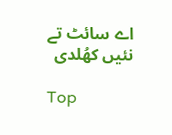اے سائٹ تے نئیں کھُلدی

Top